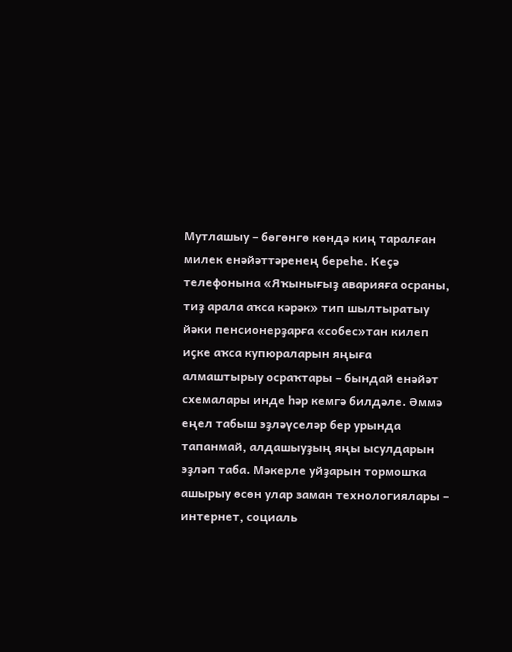Мутлашыу – бөгөнгө көндә киң таралған милек енәйәттәренең береһе. Кеҫә телефонына «Яҡынығыҙ аварияға осраны, тиҙ арала аҡса кәрәк» тип шылтыратыу йәки пенсионерҙарға «собес»тан килеп иҫке аҡса купюраларын яңыға алмаштырыу осраҡтары – бындай енәйәт схемалары инде һәр кемгә билдәле. Әммә еңел табыш эҙләүселәр бер урында тапанмай, алдашыуҙың яңы ысулдарын эҙләп таба. Мәкерле уйҙарын тормошҡа ашырыу өсөн улар заман технологиялары – интернет, социаль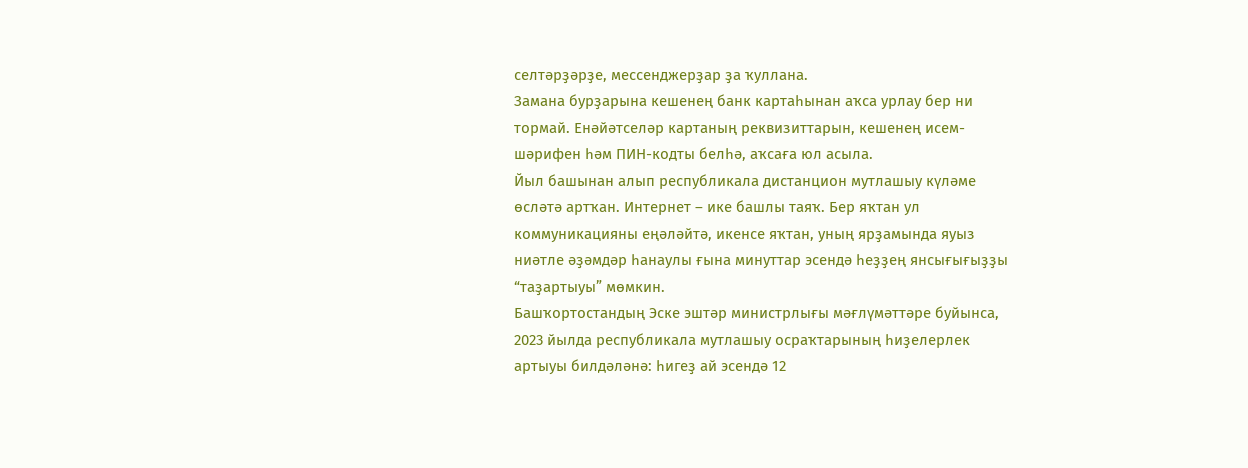селтәрҙәрҙе, мессенджерҙар ҙа ҡуллана.
Замана бурҙарына кешенең банк картаһынан аҡса урлау бер ни тормай. Енәйәтселәр картаның реквизиттарын, кешенең исем-шәрифен һәм ПИН-кодты белһә, аҡсаға юл асыла.
Йыл башынан алып республикала дистанцион мутлашыу күләме өсләтә артҡан. Интернет – ике башлы таяҡ. Бер яҡтан ул коммуникацияны еңәләйтә, икенсе яҡтан, уның ярҙамында яуыз ниәтле әҙәмдәр һанаулы ғына минуттар эсендә һеҙҙең янсығығыҙҙы “таҙартыуы” мөмкин.
Башҡортостандың Эске эштәр министрлығы мәғлүмәттәре буйынса, 2023 йылда республикала мутлашыу осраҡтарының һиҙелерлек артыуы билдәләнә: һигеҙ ай эсендә 12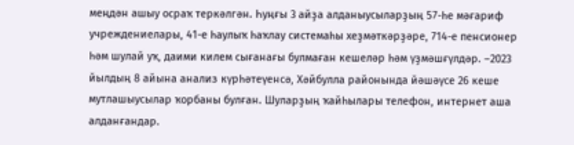меңдән ашыу осраҡ теркәлгән. Һуңғы 3 айҙа алданыусыларҙың 57-һе мәғариф учреждениелары, 41-е һаулыҡ һаҡлау системаһы хеҙмәткәрҙәре, 714-е пенсионер һәм шулай уҡ, даими килем сығанағы булмаған кешеләр һәм үҙмәшғүлдәр. –2023 йылдың 8 айына анализ күрһәтеүенсә, Хәйбулла районында йәшәүсе 26 кеше мутлашыусылар ҡорбаны булған. Шуларҙың ҡайһылары телефон, интернет аша алданғандар.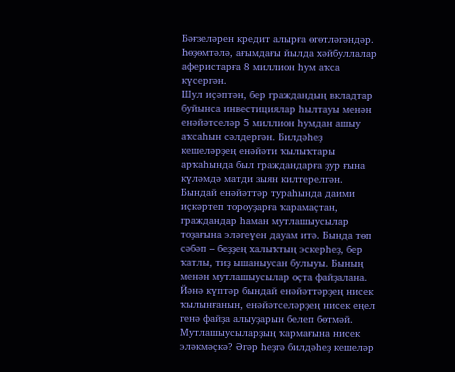Бәғзеләрен кредит алырға өгөтләгәндәр. Һөҙөмтәлә, ағымдағы йылда хәйбуллалар аферистарға 8 миллион һум аҡса күсергән.
Шул иҫәптән, бер граждандың вкладтар буйынса инвестициялар һылтауы менән енәйәтселәр 5 миллион һумдан ашыу аҡсаһын сәлдергән. Билдәһеҙ кешеләрҙең енәйәти ҡылыҡтары арҡаһында был граждандарға ҙур ғына күләмдә матди зыян килтерелгән.
Бындай енәйәттәр тураһында даими иҫкәртеп тороуҙарға ҡарамаҫтан, граждандар һаман мутлашыусылар тоҙағына эләгеүен дауам итә. Бында төп сәбәп – беҙҙең халыҡтың эскерһеҙ, бер ҡатлы, тиҙ ышаныусан булыуы. Бының менән мутлашыусылар оҫта файҙалана. Йәнә күптәр бындай енәйәттәрҙең нисек ҡылынғанын, енәйәтселәрҙең нисек еңел генә файҙа алыуҙарын белеп бөтмәй.
Мутлашыусыларҙың ҡармағына нисек эләкмәҫкә? Әгәр һеҙгә билдәһеҙ кешеләр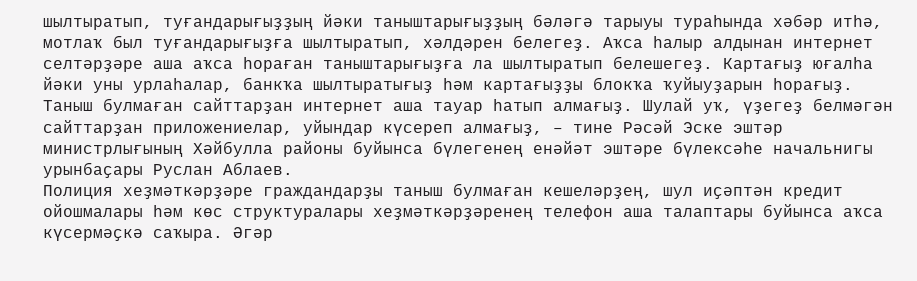шылтыратып, туғандарығыҙҙың йәки таныштарығыҙҙың бәләгә тарыуы тураһында хәбәр итһә, мотлаҡ был туғандарығыҙға шылтыратып, хәлдәрен белегеҙ. Аҡса һалыр алдынан интернет селтәрҙәре аша аҡса һораған таныштарығыҙға ла шылтыратып белешегеҙ. Картағыҙ юғалһа йәки уны урлаһалар, банкҡа шылтыратығыҙ һәм картағыҙҙы блокҡа ҡуйыуҙарын һорағыҙ. Таныш булмаған сайттарҙан интернет аша тауар һатып алмағыҙ. Шулай уҡ, үҙегеҙ белмәгән сайттарҙан приложениелар, уйындар күсереп алмағыҙ, – тине Рәсәй Эске эштәр министрлығының Хәйбулла районы буйынса бүлегенең енәйәт эштәре бүлексәһе начальнигы урынбаҫары Руслан Аблаев.
Полиция хеҙмәткәрҙәре граждандарҙы таныш булмаған кешеләрҙең, шул иҫәптән кредит ойошмалары һәм көс структуралары хеҙмәткәрҙәренең телефон аша талаптары буйынса аҡса күсермәҫкә саҡыра. Әгәр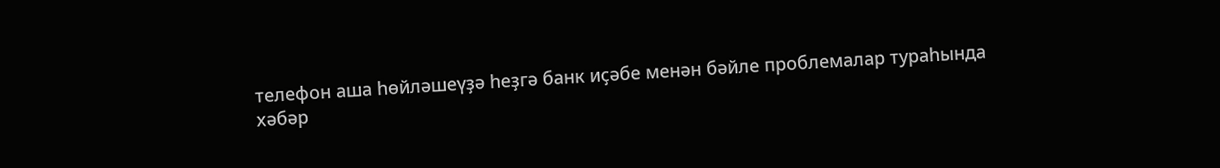телефон аша һөйләшеүҙә һеҙгә банк иҫәбе менән бәйле проблемалар тураһында хәбәр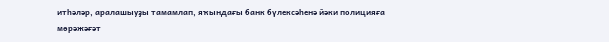итһәләр, аралашыуҙы тамамлап, яҡындағы банк бүлексәһенә йәки полицияға мөрәжәғәт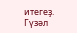итегеҙ.
Гүзәл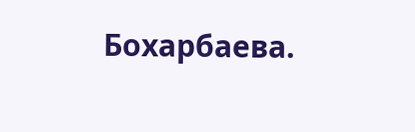Бохарбаева.